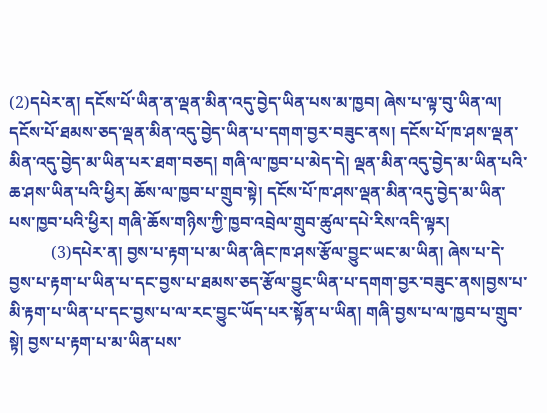(2)དཔེར་ན། དངོས་པོ་ཡིན་ན་ལྡན་མིན་འདུ་བྱེད་ཡིན་པས་མ་ཁྱབ། ཞེས་པ་ལྟ་བུ་ཡིན་ལ། དངོས་པོ་ཐམས་ཅད་ལྡན་མིན་འདུ་བྱེད་ཡིན་པ་དགག་བྱར་བཟུང་ནས། དངོས་པོ་ཁ་ཤས་ལྡན་མིན་འདུ་བྱེད་མ་ཡིན་པར་ཐག་བཅད། གཞི་ལ་ཁྱབ་པ་མེད་དེ། ལྡན་མིན་འདུ་བྱེད་མ་ཡིན་པའི་ཆ་ཤས་ཡིན་པའི་ཕྱིར། ཆོས་ལ་ཁྱབ་པ་གྲུབ་སྟེ། དངོས་པོ་ཁ་ཤས་ལྡན་མིན་འདུ་བྱེད་མ་ཡིན་པས་ཁྱབ་པའི་ཕྱིར། གཞི་ཆོས་གཉིས་ཀྱི་ཁྱབ་འབྲེལ་གྲུབ་ཚུལ་དཔེ་རིས་འདི་ལྟར།
          (3)དཔེར་ན། བྱས་པ་རྟག་པ་མ་ཡིན་ཞིང་ཁ་ཤས་རྩོལ་བྱུང་ཡང་མ་ཡིན། ཞེས་པ་དེ་བྱས་པ་རྟག་པ་ཡིན་པ་དང་བྱས་པ་ཐམས་ཅད་རྩོལ་བྱུང་ཡིན་པ་དགག་བྱར་བཟུང་ནས།བྱས་པ་མི་རྟག་པ་ཡིན་པ་དང་བྱས་པ་ལ་རང་བྱུང་ཡོད་པར་སྟོན་པ་ཡིན། གཞི་བྱས་པ་ལ་ཁྱབ་པ་གྲུབ་སྟེ། བྱས་པ་རྟག་པ་མ་ཡིན་པས་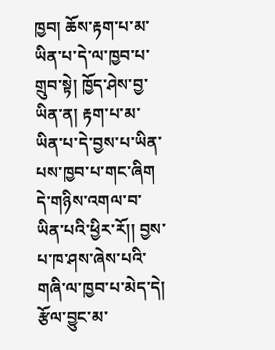ཁྱབ། ཆོས་རྟག་པ་མ་ཡིན་པ་དེ་ལ་ཁྱབ་པ་གྲུབ་སྟེ། ཁྱོད་ཤེས་བྱ་ཡིན་ན། རྟག་པ་མ་ཡིན་པ་དེ་བྱས་པ་ཡིན་པས་ཁྱབ་པ་གང་ཞིག དེ་གཉིས་འགལ་བ་ཡིན་པའི་ཕྱིར་རོ།། བྱས་པ་ཁ་ཤས་ཞེས་པའི་གཞི་ལ་ཁྱབ་པ་མེད་དེ། རྩོལ་བྱུང་མ་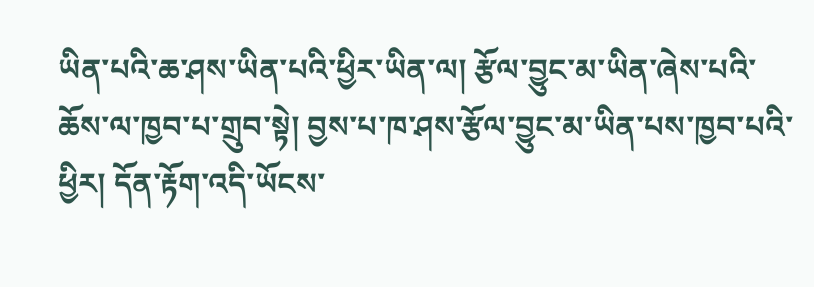ཡིན་པའི་ཆ་ཤས་ཡིན་པའི་ཕྱིར་ཡིན་ལ། རྩོལ་བྱུང་མ་ཡིན་ཞེས་པའི་ཆོས་ལ་ཁྱབ་པ་གྲུབ་སྟེ། བྱས་པ་ཁ་ཤས་རྩོལ་བྱུང་མ་ཡིན་པས་ཁྱབ་པའི་ཕྱིར། དོན་རྟོག་འདི་ཡོངས་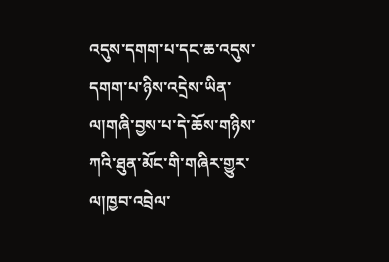འདུས་དགག་པ་དང་ཆ་འདུས་དགག་པ་ཉིས་འདྲེས་ཡིན་ལ།གཞི་བྱས་པ་དེ་ཆོས་གཉིས་ཀའི་ཐུན་མོང་གི་གཞིར་གྱུར་ལ།ཁྱབ་འབྲེལ་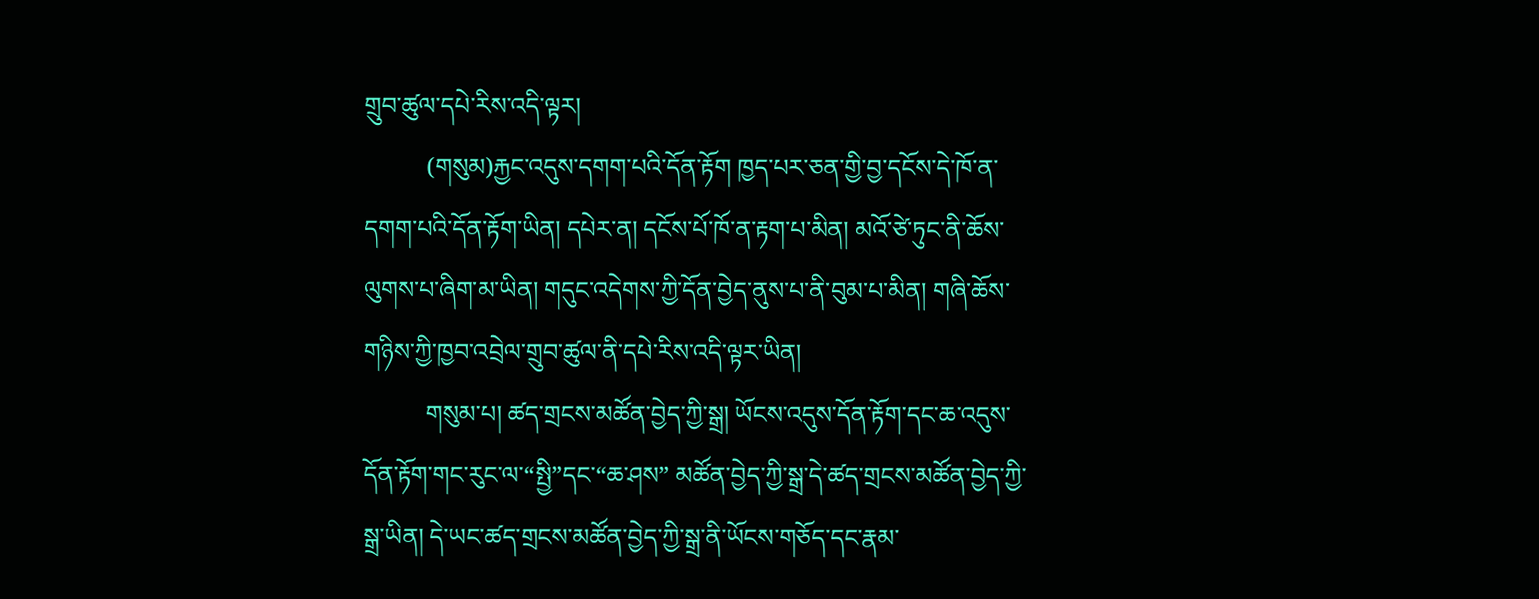གྲུབ་ཚུལ་དཔེ་རིས་འདི་ལྟར།
          (གསུམ)རྐྱང་འདུས་དགག་པའི་དོན་རྟོག ཁྱད་པར་ཅན་གྱི་བྱ་དངོས་དེ་ཁོ་ན་དགག་པའི་དོན་རྟོག་ཡིན། དཔེར་ན། དངོས་པོ་ཁོ་ན་རྟག་པ་མིན། མའོ་ཙེ་ཏུང་ནི་ཆོས་ལུགས་པ་ཞིག་མ་ཡིན། གདུང་འདེགས་ཀྱི་དོན་བྱེད་ནུས་པ་ནི་བུམ་པ་མིན། གཞི་ཆོས་གཉིས་ཀྱི་ཁྱབ་འབྲེལ་གྲུབ་ཚུལ་ནི་དཔེ་རིས་འདི་ལྟར་ཡིན།
          གསུམ་པ། ཚད་གྲངས་མཚོན་བྱེད་ཀྱི་སྒྲ། ཡོངས་འདུས་དོན་རྟོག་དང་ཆ་འདུས་དོན་རྟོག་གང་རུང་ལ་“སྤྱི”དང་“ཆ་ཤས” མཚོན་བྱེད་ཀྱི་སྒྲ་དེ་ཚད་གྲངས་མཚོན་བྱེད་ཀྱི་སྒྲ་ཡིན། དེ་ཡང་ཚད་གྲངས་མཚོན་བྱེད་ཀྱི་སྒྲ་ནི་ཡོངས་གཅོད་དང་རྣམ་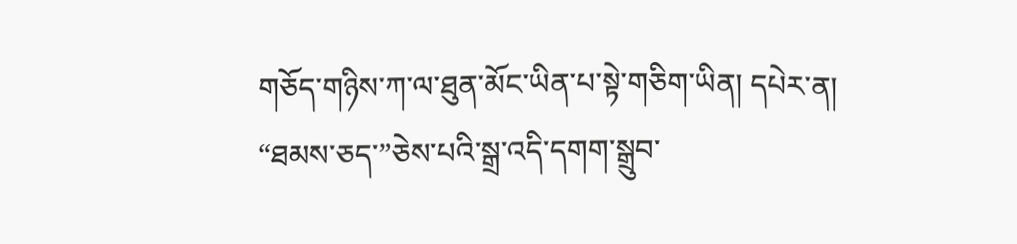གཅོད་གཉིས་ཀ་ལ་ཐུན་མོང་ཡིན་པ་སྟེ་གཅིག་ཡིན། དཔེར་ན། “ཐམས་ཅད་”ཅེས་པའི་སྒྲ་འདི་དགག་སྒྲུབ་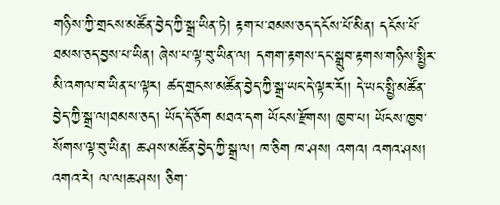གཉིས་ཀྱི་གྲངས་མཚོན་བྱེད་ཀྱི་སྒྲ་ཡིན་ཏེ། རྟག་པ་ཐམས་ཅད་དངོས་པོ་མིན། དངོས་པོ་ཐམས་ཅད་བྱས་པ་ཡིན། ཞེས་པ་ལྟ་བུ་ཡིན་ལ། དགག་རྟགས་དང་སྒྲུབ་རྟགས་གཉིས་སྤྱིར་མི་འགལ་བ་ཡིན་པ་ལྟར། ཚད་གྲངས་མཚོན་བྱེད་ཀྱི་སྒྲ་ཡང་དེ་ལྟར་རོ།། དེ་ཡང་སྤྱི་མཚོན་བྱེད་ཀྱི་སྒྲ་ལ།ཐམས་ཅད། ཡོད་དོ་ཅོག མཐའ་དག ཡོངས་རྫོགས། ཁྱབ་པ། ཡོངས་ཁྱབ་སོགས་ལྟ་བུ་ཡིན། ཆ་ཤས་མཚོན་བྱེད་ཀྱི་སྒྲ་ལ། ཁ་ཅིག ཁ་ཤས། འགའ། འགའ་ཤས། འགའ་རེ། ལ་ལ།ཆ་ཤས། ཅིག་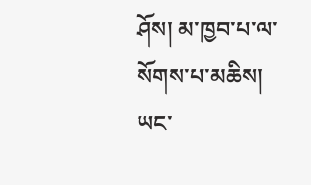ཤོས། མ་ཁྱབ་པ་ལ་སོགས་པ་མཆིས། ཡང་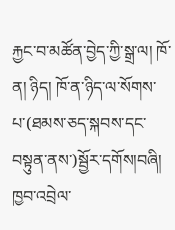རྐྱང་བ་མཚོན་བྱེད་ཀྱི་སྒྲ་ལ། ཁོ་ན། ཉིད། ཁོ་ན་ཉིད་ལ་སོགས་པ་(ཐམས་ཅད་སྐབས་དང་བསྟུན་ནས་)སྦྱོར་དགོས།བཞི། ཁྱབ་འབྲེལ་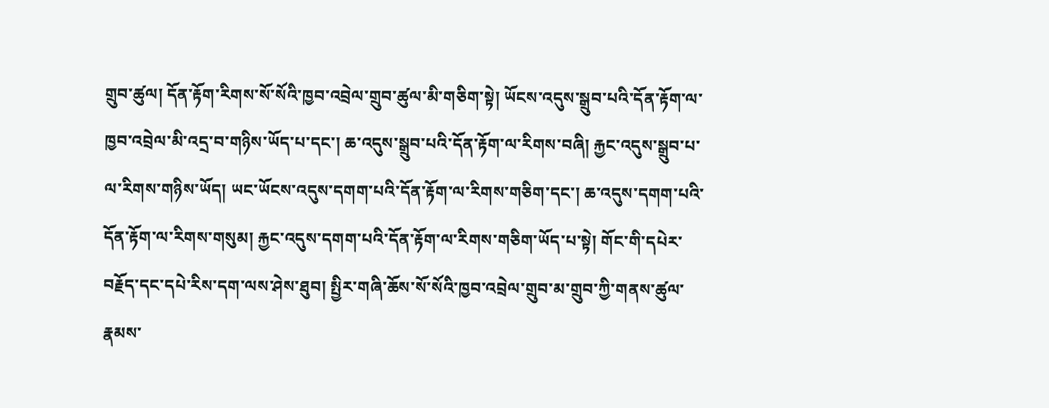གྲུབ་ཚུལ། དོན་རྟོག་རིགས་སོ་སོའི་ཁྱབ་འབྲེལ་གྲུབ་ཚུལ་མི་གཅིག་སྟེ། ཡོངས་འདུས་སྒྲུབ་པའི་དོན་རྟོག་ལ་ཁྱབ་འབྲེལ་མི་འདྲ་བ་གཉིས་ཡོད་པ་དང་། ཆ་འདུས་སྒྲུབ་པའི་དོན་རྟོག་ལ་རིགས་བཞི། རྐྱང་འདུས་སྒྲུབ་པ་ལ་རིགས་གཉིས་ཡོད། ཡང་ཡོངས་འདུས་དགག་པའི་དོན་རྟོག་ལ་རིགས་གཅིག་དང་། ཆ་འདུས་དགག་པའི་དོན་རྟོག་ལ་རིགས་གསུམ། རྐྱང་འདུས་དགག་པའི་དོན་རྟོག་ལ་རིགས་གཅིག་ཡོད་པ་སྟེ། གོང་གི་དཔེར་བརྗོད་དང་དཔེ་རིས་དག་ལས་ཤེས་ཐུབ། སྤྱིར་གཞི་ཆོས་སོ་སོའི་ཁྱབ་འབྲེལ་གྲུབ་མ་གྲུབ་ཀྱི་གནས་ཚུལ་རྣམས་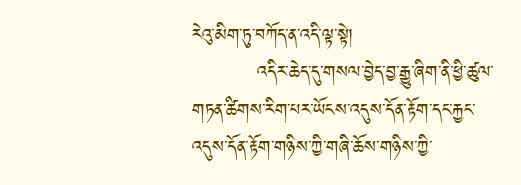རེའུ་མིག་ཏུ་བཀོད་ན་འདི་ལྟ་སྟེ།
          འདིར་ཆེད་དུ་གསལ་བྱེད་བྱ་རྒྱུ་ཞིག་ནི་ཕྱི་ཚུལ་གཏན་ཚིགས་རིག་པར་ཡོངས་འདུས་དོན་རྟོག་དང་རྐྱང་འདུས་དོན་རྟོག་གཉིས་ཀྱི་གཞི་ཆོས་གཉིས་ཀྱི་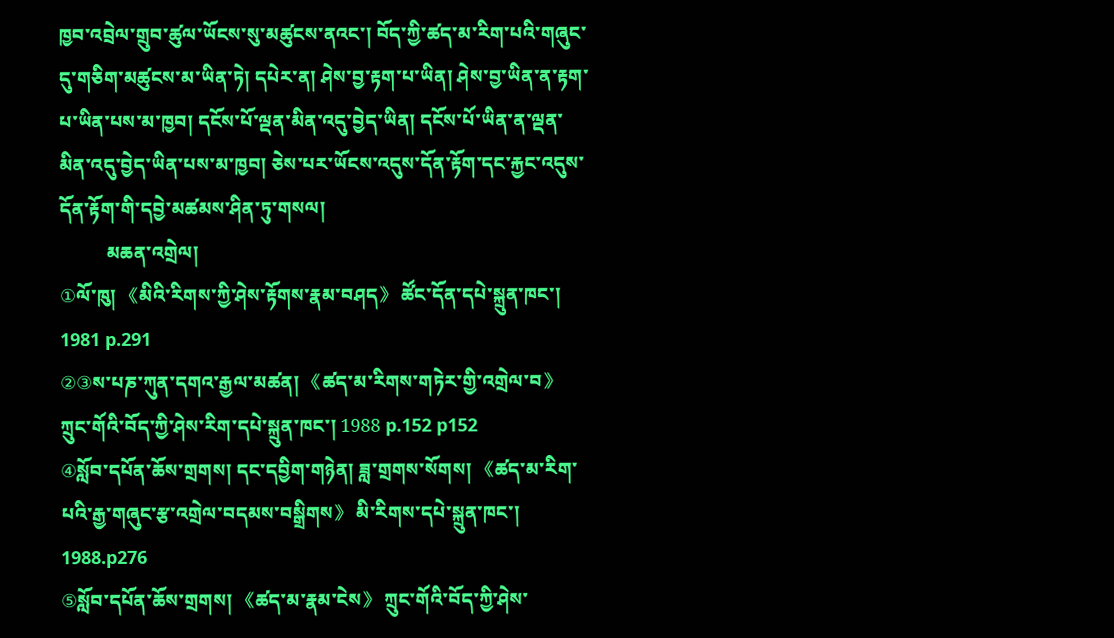ཁྱབ་འབྲེལ་གྲུབ་ཚུལ་ཡོངས་སུ་མཚུངས་ནའང་། བོད་ཀྱི་ཚད་མ་རིག་པའི་གཞུང་དུ་གཅིག་མཚུངས་མ་ཡིན་ཏེ། དཔེར་ན། ཤེས་བྱ་རྟག་པ་ཡིན། ཤེས་བྱ་ཡིན་ན་རྟག་པ་ཡིན་པས་མ་ཁྱབ། དངོས་པོ་ལྡན་མིན་འདུ་བྱེད་ཡིན། དངོས་པོ་ཡིན་ན་ལྡན་མིན་འདུ་བྱེད་ཡིན་པས་མ་ཁྱབ། ཅེས་པར་ཡོངས་འདུས་དོན་རྟོག་དང་རྐྱང་འདུས་དོན་རྟོག་གི་དབྱེ་མཚམས་ཤིན་ཏུ་གསལ།
          མཆན་འགྲེལ།
①ལོ་ཁུ། 《མིའི་རིགས་ཀྱི་ཤེས་རྟོགས་རྣམ་བཤད》 ཚོང་དོན་དཔེ་སྐྲུན་ཁང་། 1981 p.291
②③ས་པཎ་ཀུན་དགའ་རྒྱལ་མཚན། 《ཚད་མ་རིགས་གཏེར་གྱི་འགྲེལ་བ》 ཀྲུང་གོའི་བོད་ཀྱི་ཤེས་རིག་དཔེ་སྐྲུན་ཁང་། 1988 p.152 p152
④སློབ་དཔོན་ཆོས་གྲགས། དང་དབྱིག་གཉེན། ཟླ་གྲགས་སོགས། 《ཚད་མ་རིག་པའི་རྒྱ་གཞུང་རྩ་འགྲེལ་བདམས་བསྒྲིགས》 མི་རིགས་དཔེ་སྐྲུན་ཁང་། 1988.p276
⑤སློབ་དཔོན་ཆོས་གྲགས། 《ཚད་མ་རྣམ་ངེས》 ཀྲུང་གོའི་བོད་ཀྱི་ཤེས་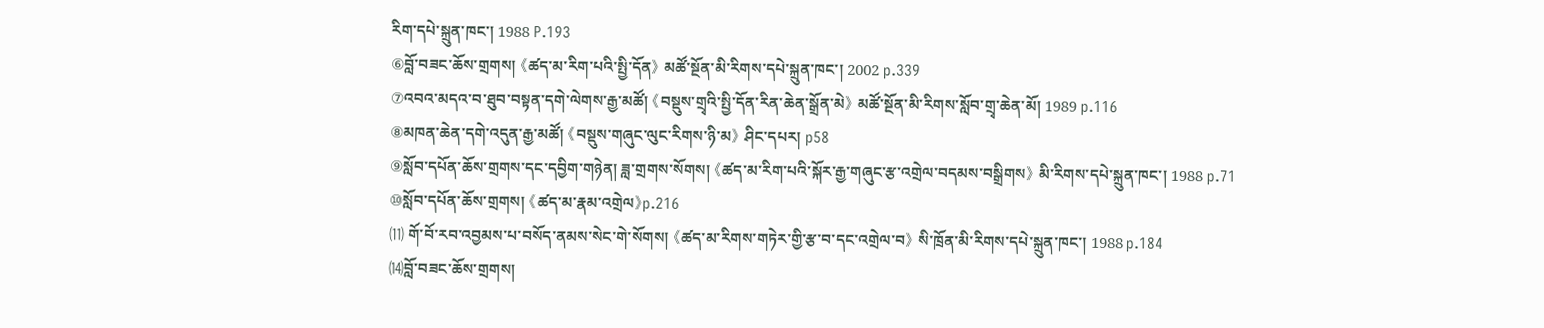རིག་དཔེ་སྐྲུན་ཁང་། 1988 P.193
⑥བློ་བཟང་ཆོས་གྲགས། 《ཚད་མ་རིག་པའི་སྤྱི་དོན》 མཚོ་སྔོན་མི་རིགས་དཔེ་སྐྲུན་ཁང་། 2002 p.339
⑦འབའ་མདའ་བ་ཐུབ་བསྟན་དགེ་ལེགས་རྒྱ་མཚོ། 《བསྡུས་གྲྭའི་སྤྱི་དོན་རིན་ཆེན་སྒྲོན་མེ》 མཚོ་སྔོན་མི་རིགས་སློབ་གྲྭ་ཆེན་མོ། 1989 p.116
⑧མཁན་ཆེན་དགེ་འདུན་རྒྱ་མཚོ། 《བསྡུས་གཞུང་ལུང་རིགས་ཉི་མ》 ཤིང་དཔར། p58
⑨སློབ་དཔོན་ཆོས་གྲགས་དང་དབྱིག་གཉེན། ཟླ་གྲགས་སོགས། 《ཚད་མ་རིག་པའི་སྐོར་རྒྱ་གཞུང་རྩ་འགྲེལ་བདམས་བསྒྲིགས》 མི་རིགས་དཔེ་སྐྲུན་ཁང་། 1988 p.71
⑩སློབ་དཔོན་ཆོས་གྲགས། 《ཚད་མ་རྣམ་འགྲེལ》p.216
⑾ གོ་བོ་རབ་འབྱམས་པ་བསོད་ནམས་སེང་གེ་སོགས། 《ཚད་མ་རིགས་གཏེར་གྱི་རྩ་བ་དང་འགྲེལ་བ》 སི་ཁྲོན་མི་རིགས་དཔེ་སྐྲུན་ཁང་། 1988 p.184
⒁བློ་བཟང་ཆོས་གྲགས།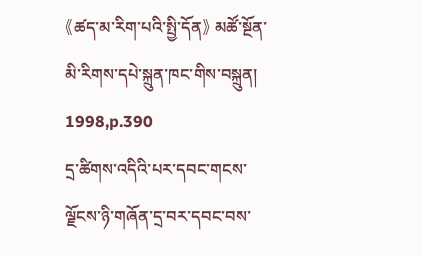《ཚད་མ་རིག་པའི་སྤྱི་དོན》 མཚོ་སྔོན་མི་རིགས་དཔེ་སྐྲུན་ཁང་གིས་བསྐྲུན། 1998,p.390
དྲ་ཚིགས་འདིའི་པར་དབང་གངས་ལྗོངས་ཉི་གཞོན་དྲ་བར་དབང་བས་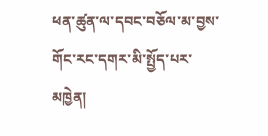ཕན་ཚུན་ལ་དབང་བཅོལ་མ་བྱས་གོང་རང་དགར་མི་སྤྱོད་པར་མཁྱེན།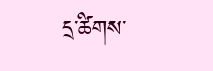དྲ་ཚིགས་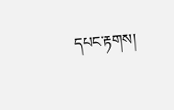དཔང་རྟགས།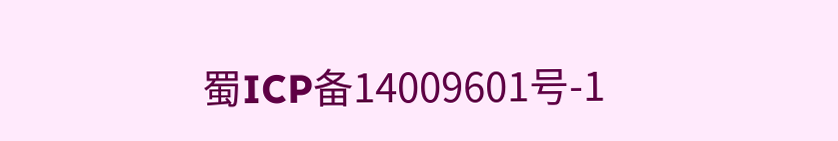蜀ICP备14009601号-1